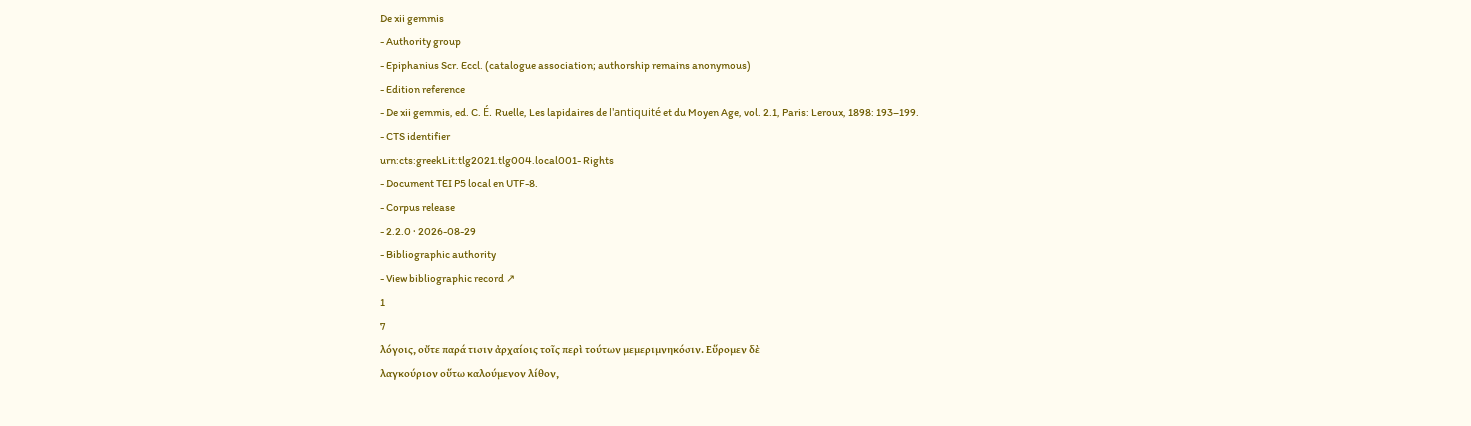De xii gemmis
- Authority group
- Epiphanius Scr. Eccl. (catalogue association; authorship remains anonymous)
- Edition reference
- De xii gemmis, ed. C. É. Ruelle, Les lapidaires de l'antiquité et du Moyen Age, vol. 2.1, Paris: Leroux, 1898: 193–199.
- CTS identifier
urn:cts:greekLit:tlg2021.tlg004.local001- Rights
- Document TEI P5 local en UTF-8.
- Corpus release
- 2.2.0 · 2026-08-29
- Bibliographic authority
- View bibliographic record ↗
1
7
λόγοις, οὔτε παρά τισιν ἀρχαίοις τοῖς περὶ τούτων μεμεριμνηκόσιν. Εὕρομεν δὲ
λαγκούριον οὕτω καλούμενον λίθον,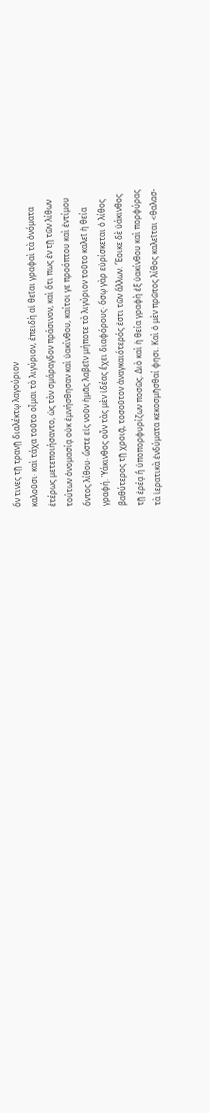ὅν τινες τῇ τρανῇ διαλέκτῳ λαγούριον
καλοῦσι· καὶ τάχα τοῦτο οἶμαι τὸ λιγύριον, ἐπειδὴ αἱ θεῖαι γραφαὶ τὰ ὀνόματα
ἑτέρως μετεποιήσαντο, ὡς τὸν σμάραγδον πράσινον, καὶ ὅτι πως ἐν τῇ τῶν λίθων
τούτων ὀνομασίᾳ οὐκ ἐμνήσθησαν καὶ ὑακίνθου, καίτοι γε προόπτου καὶ ἐντίμου
ὄντος λίθου· ὥστε εἰς νοῦν ἡμᾶς λαβεῖν μήποτε τὸ λιγύριον τοῦτο καλεῖ ἡ θεία
γραφή. Ὑάκινθος οὖν τὰς μὲν ἰδέας ἔχει διαφόρους· ὅσῳ γὰρ εὑρίσκεται ὁ λίθος
βαθύτερος τῇ χροιᾷ, τοσοῦτον ἀναγκαιότερός ἐστι τῶν ἄλλων. Ἔοικε δὲ ὑάκινθος
τῇ ἐρέᾳ ἢ ὑποπορφυρίζων ποσῶς. Διὸ καὶ ἡ θεία γραφὴ ἐξ ὑακίνθου καὶ πορφύρας
τὰ ἱερατικὰ ἐνδύματα κεκοσμῆσθαί φησι. Καὶ ὁ μὲν πρῶτος λίθος καλεῖται <θαλασ-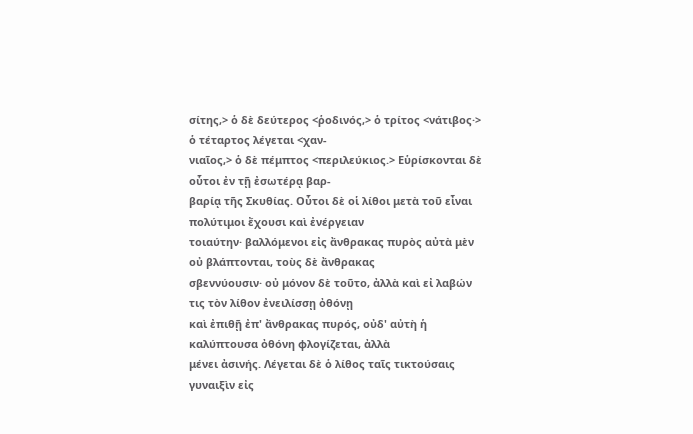σίτης,> ὁ δὲ δεύτερος <ῥοδινός,> ὁ τρίτος <νάτιβος·> ὁ τέταρτος λέγεται <χαν-
νιαῖος,> ὁ δὲ πέμπτος <περιλεύκιος.> Εὑρίσκονται δὲ οὗτοι ἐν τῇ ἐσωτέρᾳ βαρ-
βαρίᾳ τῆς Σκυθίας. Οὗτοι δὲ οἱ λίθοι μετὰ τοῦ εἶναι πολύτιμοι ἔχουσι καὶ ἐνέργειαν
τοιαύτην· βαλλόμενοι εἰς ἄνθρακας πυρὸς αὐτὰ μὲν οὐ βλάπτονται, τοὺς δὲ ἄνθρακας
σβεννύουσιν· οὐ μόνον δὲ τοῦτο, ἀλλὰ καὶ εἰ λαβών τις τὸν λίθον ἐνειλίσσῃ ὀθόνῃ
καὶ ἐπιθῇ ἐπ' ἄνθρακας πυρός, οὐδ' αὐτὴ ἡ καλύπτουσα ὀθόνη φλογίζεται, ἀλλὰ
μένει ἀσινής. Λέγεται δὲ ὁ λίθος ταῖς τικτούσαις γυναιξὶν εἰς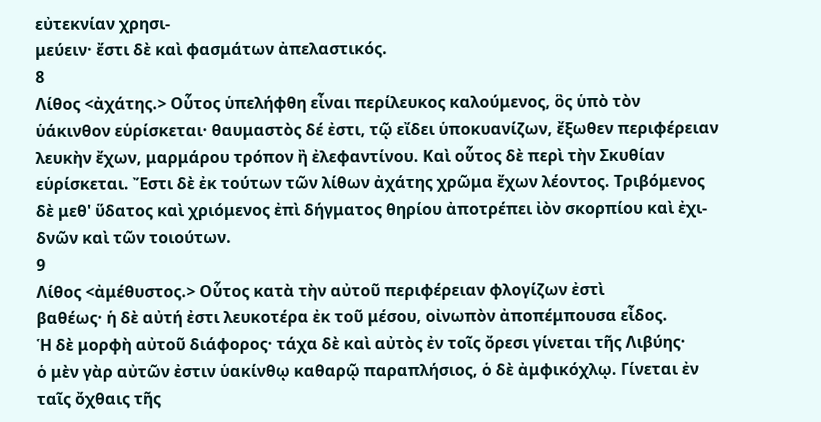εὐτεκνίαν χρησι-
μεύειν· ἔστι δὲ καὶ φασμάτων ἀπελαστικός.
8
Λίθος <ἀχάτης.> Οὗτος ὑπελήφθη εἶναι περίλευκος καλούμενος, ὃς ὑπὸ τὸν
ὑάκινθον εὑρίσκεται· θαυμαστὸς δέ ἐστι, τῷ εἴδει ὑποκυανίζων, ἔξωθεν περιφέρειαν
λευκὴν ἔχων, μαρμάρου τρόπον ἢ ἐλεφαντίνου. Καὶ οὗτος δὲ περὶ τὴν Σκυθίαν
εὑρίσκεται. Ἔστι δὲ ἐκ τούτων τῶν λίθων ἀχάτης χρῶμα ἔχων λέοντος. Τριβόμενος
δὲ μεθ' ὕδατος καὶ χριόμενος ἐπὶ δήγματος θηρίου ἀποτρέπει ἰὸν σκορπίου καὶ ἐχι-
δνῶν καὶ τῶν τοιούτων.
9
Λίθος <ἀμέθυστος.> Οὗτος κατὰ τὴν αὐτοῦ περιφέρειαν φλογίζων ἐστὶ
βαθέως· ἡ δὲ αὐτή ἐστι λευκοτέρα ἐκ τοῦ μέσου, οἰνωπὸν ἀποπέμπουσα εἶδος.
Ἡ δὲ μορφὴ αὐτοῦ διάφορος· τάχα δὲ καὶ αὐτὸς ἐν τοῖς ὄρεσι γίνεται τῆς Λιβύης·
ὁ μὲν γὰρ αὐτῶν ἐστιν ὑακίνθῳ καθαρῷ παραπλήσιος, ὁ δὲ ἀμφικόχλῳ. Γίνεται ἐν
ταῖς ὄχθαις τῆς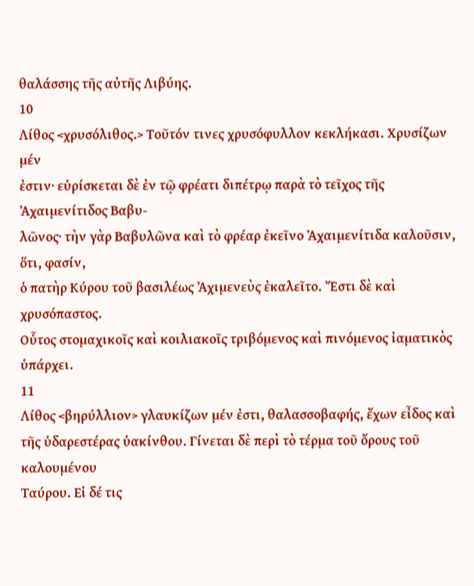θαλάσσης τῆς αὐτῆς Λιβύης.
10
Λίθος <χρυσόλιθος.> Τοῦτόν τινες χρυσόφυλλον κεκλήκασι. Χρυσίζων μέν
ἐστιν· εὑρίσκεται δὲ ἐν τῷ φρέατι διπέτρῳ παρὰ τὸ τεῖχος τῆς Ἀχαιμενίτιδος Βαβυ-
λῶνος· τὴν γὰρ Βαβυλῶνα καὶ τὸ φρέαρ ἐκεῖνο Ἀχαιμενίτιδα καλοῦσιν, ὅτι, φασίν,
ὁ πατὴρ Κύρου τοῦ βασιλέως Ἀχιμενεὺς ἐκαλεῖτο. Ἔστι δὲ καὶ χρυσόπαστος.
Οὗτος στομαχικοῖς καὶ κοιλιακοῖς τριβόμενος καὶ πινόμενος ἰαματικὸς ὑπάρχει.
11
Λίθος <βηρύλλιον> γλαυκίζων μέν ἐστι, θαλασσοβαφής, ἔχων εἶδος καὶ
τῆς ὑδαρεστέρας ὑακίνθου. Γίνεται δὲ περὶ τὸ τέρμα τοῦ ὄρους τοῦ καλουμένου
Ταύρου. Εἰ δέ τις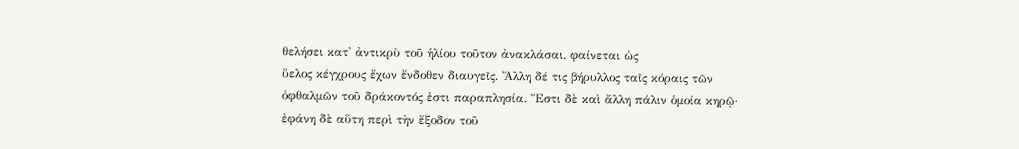θελήσει κατ' ἀντικρὺ τοῦ ἡλίου τοῦτον ἀνακλάσαι, φαίνεται ὡς
ὕελος κέγχρους ἔχων ἔνδοθεν διαυγεῖς. Ἄλλη δέ τις βήρυλλος ταῖς κόραις τῶν
ὀφθαλμῶν τοῦ δράκοντός ἐστι παραπλησία. Ἔστι δὲ καὶ ἄλλη πάλιν ὁμοία κηρῷ·
ἐφάνη δὲ αὕτη περὶ τὴν ἔξοδον τοῦ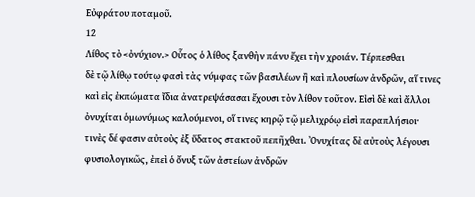Εὐφράτου ποταμοῦ.
12
Λίθος τὸ <ὀνύχιον.> Οὗτος ὁ λίθος ξανθὴν πάνυ ἔχει τὴν χροιάν. Τέρπεσθαι
δὲ τῷ λίθῳ τούτῳ φασὶ τὰς νύμφας τῶν βασιλέων ἢ καὶ πλουσίων ἀνδρῶν, αἵ τινες
καὶ εἰς ἐκπώματα ἴδια ἀνατρεψάσασαι ἔχουσι τὸν λίθον τοῦτον. Εἰσὶ δὲ καὶ ἄλλοι
ὀνυχίται ὁμωνύμως καλούμενοι, οἵ τινες κηρῷ τῷ μελιχρόῳ εἰσὶ παραπλήσιοι·
τινὲς δέ φασιν αὐτοὺς ἐξ ὕδατος στακτοῦ πεπῆχθαι. Ὀνυχίτας δὲ αὐτοὺς λέγουσι
φυσιολογικῶς, ἐπεὶ ὁ ὄνυξ τῶν ἀστείων ἀνδρῶν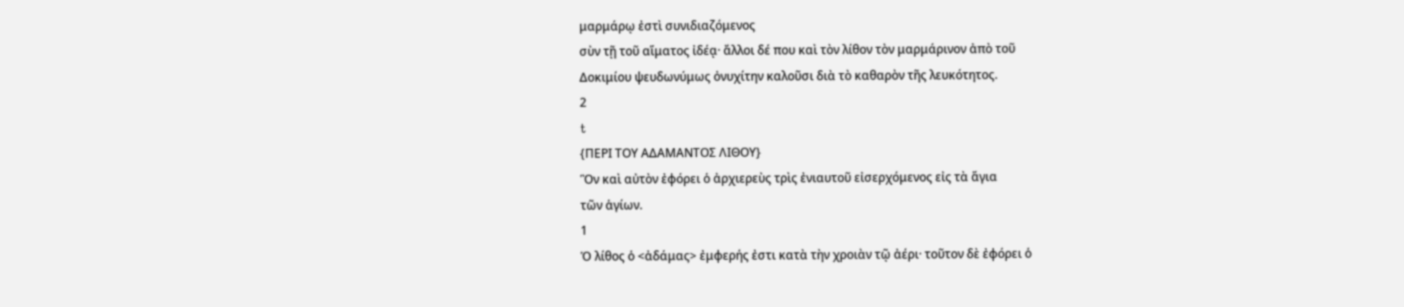μαρμάρῳ ἐστὶ συνιδιαζόμενος
σὺν τῇ τοῦ αἵματος ἰδέᾳ· ἄλλοι δέ που καὶ τὸν λίθον τὸν μαρμάρινον ἀπὸ τοῦ
Δοκιμίου ψευδωνύμως ὀνυχίτην καλοῦσι διὰ τὸ καθαρὸν τῆς λευκότητος.
2
t
{ΠΕΡΙ ΤΟΥ ΑΔΑΜΑΝΤΟΣ ΛΙΘΟΥ}
Ὃν καὶ αὐτὸν ἐφόρει ὁ ἀρχιερεὺς τρὶς ἐνιαυτοῦ εἰσερχόμενος εἰς τὰ ἅγια
τῶν ἁγίων.
1
Ὁ λίθος ὁ <ἀδάμας> ἐμφερής ἐστι κατὰ τὴν χροιὰν τῷ ἀέρι· τοῦτον δὲ ἐφόρει ὁ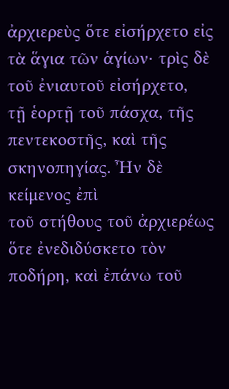ἀρχιερεὺς ὅτε εἰσήρχετο εἰς τὰ ἅγια τῶν ἁγίων· τρὶς δὲ τοῦ ἐνιαυτοῦ εἰσήρχετο,
τῇ ἑορτῇ τοῦ πάσχα, τῆς πεντεκοστῆς, καὶ τῆς σκηνοπηγίας. Ἦν δὲ κείμενος ἐπὶ
τοῦ στήθους τοῦ ἀρχιερέως ὅτε ἐνεδιδύσκετο τὸν ποδήρη, καὶ ἐπάνω τοῦ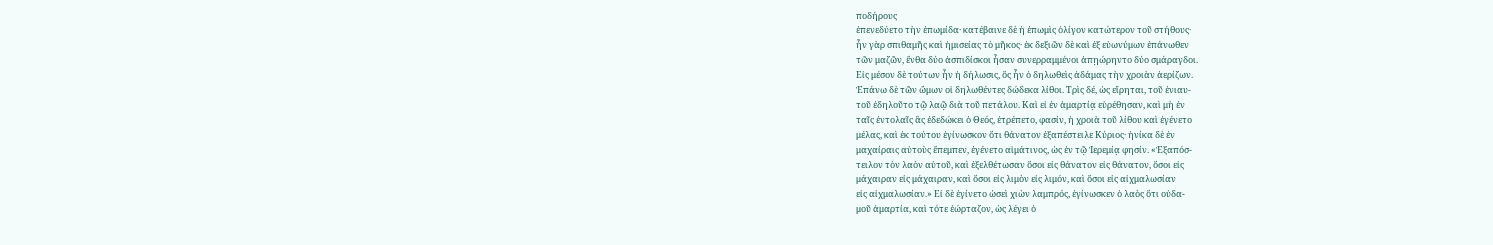ποδήρους
ἐπενεδύετο τὴν ἐπωμίδα· κατέβαινε δὲ ἡ ἐπωμὶς ὀλίγον κατώτερον τοῦ στήθους·
ἦν γὰρ σπιθαμῆς καὶ ἡμισείας τὸ μῆκος· ἐκ δεξιῶν δὲ καὶ ἐξ εὐωνύμων ἐπάνωθεν
τῶν μαζῶν, ἔνθα δύο ἀσπιδίσκοι ἦσαν συνερραμμένοι ἀπῃώρηντο δύο σμάραγδοι.
Εἰς μέσον δὲ τούτων ἦν ἡ δήλωσις, ὃς ἦν ὁ δηλωθεὶς ἀδάμας τὴν χροιὰν ἀερίζων.
Ἐπάνω δὲ τῶν ὤμων οἱ δηλωθέντες δώδεκα λίθοι. Τρὶς δέ, ὡς εἴρηται, τοῦ ἐνιαυ-
τοῦ ἐδηλοῦτο τῷ λαῷ διὰ τοῦ πετάλου. Καὶ εἰ ἐν ἁμαρτίᾳ εὑρέθησαν, καὶ μὴ ἐν
ταῖς ἐντολαῖς ἃς ἐδεδώκει ὁ Θεός, ἐτρέπετο, φασίν, ἡ χροιὰ τοῦ λίθου καὶ ἐγένετο
μέλας, καὶ ἐκ τούτου ἐγίνωσκον ὅτι θάνατον ἐξαπέστειλε Κύριος· ἡνίκα δὲ ἐν
μαχαίραις αὐτοὺς ἔπεμπεν, ἐγένετο αἱμάτινος, ὡς ἐν τῷ Ἰερεμίᾳ φησίν. «Ἐξαπόσ-
τειλον τὸν λαὸν αὐτοῦ, καὶ ἐξελθέτωσαν ὅσοι εἰς θάνατον εἰς θάνατον, ὅσοι εἰς
μάχαιραν εἰς μάχαιραν, καὶ ὅσοι εἰς λιμὸν εἰς λιμόν, καὶ ὅσοι εἰς αἰχμαλωσίαν
εἰς αἰχμαλωσίαν.» Εἰ δὲ ἐγίνετο ὡσεὶ χιὼν λαμπρός, ἐγίνωσκεν ὁ λαὸς ὅτι οὐδα-
μοῦ ἁμαρτία, καὶ τότε ἑώρταζον, ὡς λέγει ὁ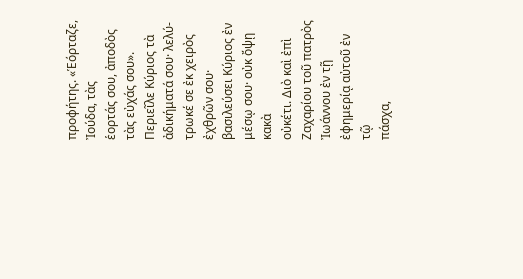προφήτης. «Ἑόρταζε, Ἰούδα, τὰς
ἑορτάς σου, ἀποδὸς τὰς εὐχάς σου». Περιεῖλε Κύριος τὰ ἀδικήματά σου· λελύ-
τρωκέ σε ἐκ χειρὸς ἐχθρῶν σου· βασιλεύσει Κύριος ἐν μέσῳ σου· οὐκ ὄψῃ κακὰ
οὐκέτι. Διὸ καὶ ἐπὶ Ζαχαρίου τοῦ πατρὸς Ἰωάννου ἐν τῇ ἐφημερίᾳ αὐτοῦ ἐν τῷ
πάσχα,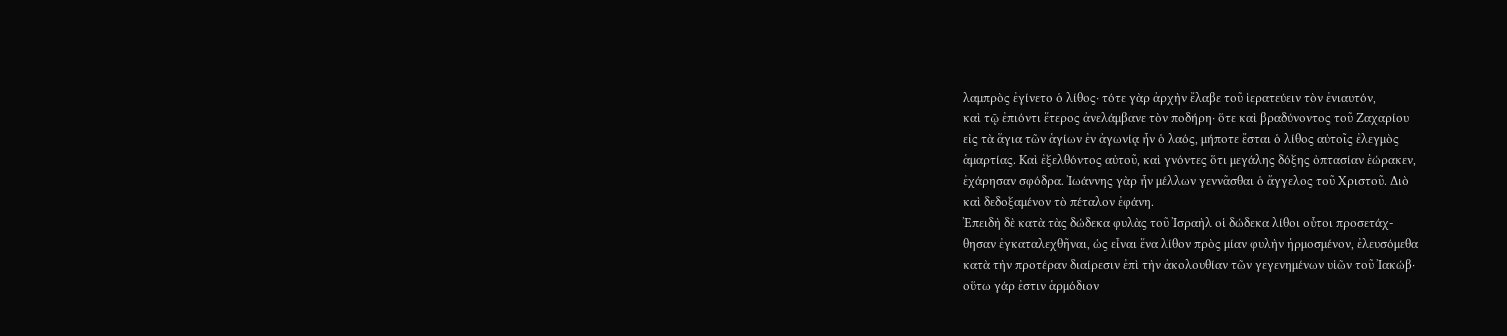λαμπρὸς ἐγίνετο ὁ λίθος· τότε γὰρ ἀρχὴν ἔλαβε τοῦ ἱερατεύειν τὸν ἐνιαυτόν,
καὶ τῷ ἐπιόντι ἕτερος ἀνελάμβανε τὸν ποδήρη· ὅτε καὶ βραδύνοντος τοῦ Ζαχαρίου
εἰς τὰ ἅγια τῶν ἁγίων ἐν ἀγωνίᾳ ἦν ὁ λαός, μήποτε ἔσται ὁ λίθος αὐτοῖς ἐλεγμὸς
ἁμαρτίας. Καὶ ἐξελθόντος αὐτοῦ, καὶ γνόντες ὅτι μεγάλης δόξης ὀπτασίαν ἑώρακεν,
ἐχάρησαν σφόδρα. Ἰωάννης γὰρ ἦν μέλλων γεννᾶσθαι ὁ ἄγγελος τοῦ Χριστοῦ. Διὸ
καὶ δεδοξαμένον τὸ πέταλον ἐφάνη.
Ἐπειδὴ δὲ κατὰ τὰς δώδεκα φυλὰς τοῦ Ἰσραὴλ οἱ δώδεκα λίθοι οὗτοι προσετάχ-
θησαν ἐγκαταλεχθῆναι, ὡς εἶναι ἕνα λίθον πρὸς μίαν φυλὴν ἡρμοσμένον, ἐλευσόμεθα
κατὰ τὴν προτέραν διαίρεσιν ἐπὶ τὴν ἀκολουθίαν τῶν γεγενημένων υἱῶν τοῦ Ἰακώβ·
οὕτω γάρ ἐστιν ἁρμόδιον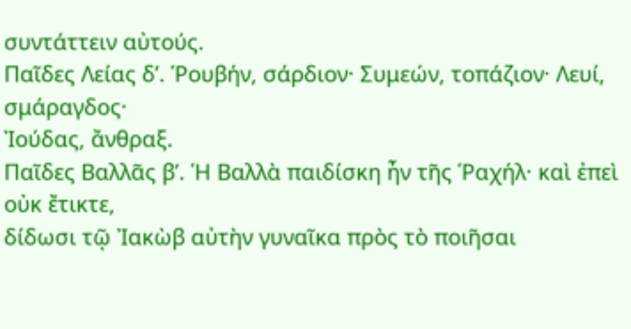συντάττειν αὐτούς.
Παῖδες Λείας δʹ. Ῥουβήν, σάρδιον· Συμεών, τοπάζιον· Λευί, σμάραγδος·
Ἰούδας, ἄνθραξ.
Παῖδες Βαλλᾶς βʹ. Ἡ Βαλλὰ παιδίσκη ἦν τῆς Ῥαχήλ· καὶ ἐπεὶ οὐκ ἔτικτε,
δίδωσι τῷ Ἰακὼβ αὐτὴν γυναῖκα πρὸς τὸ ποιῆσαι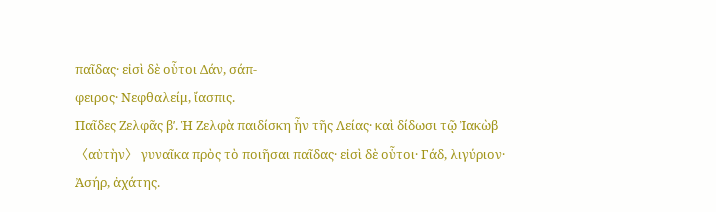παῖδας· εἰσὶ δὲ οὗτοι Δάν, σάπ-
φειρος· Νεφθαλείμ, ἴασπις.
Παῖδες Ζελφᾶς βʹ. Ἡ Ζελφὰ παιδίσκη ἦν τῆς Λείας· καὶ δίδωσι τῷ Ἰακὼβ
〈αὐτὴν〉 γυναῖκα πρὸς τὸ ποιῆσαι παῖδας· εἰσὶ δὲ οὗτοι· Γάδ, λιγύριον·
Ἀσήρ, ἀχάτης.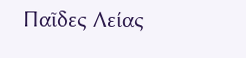Παῖδες Λείας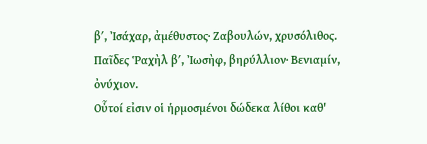βʹ, Ἰσάχαρ, ἀμέθυστος· Ζαβουλών, χρυσόλιθος.
Παῖδες Ῥαχὴλ βʹ, Ἰωσὴφ, βηρύλλιον· Βενιαμίν, ὀνύχιον.
Οὗτοί εἰσιν οἱ ἡρμοσμένοι δώδεκα λίθοι καθ'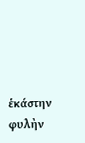ἑκάστην φυλὴν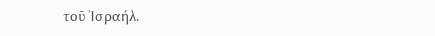τοῦ Ἰσραήλ.